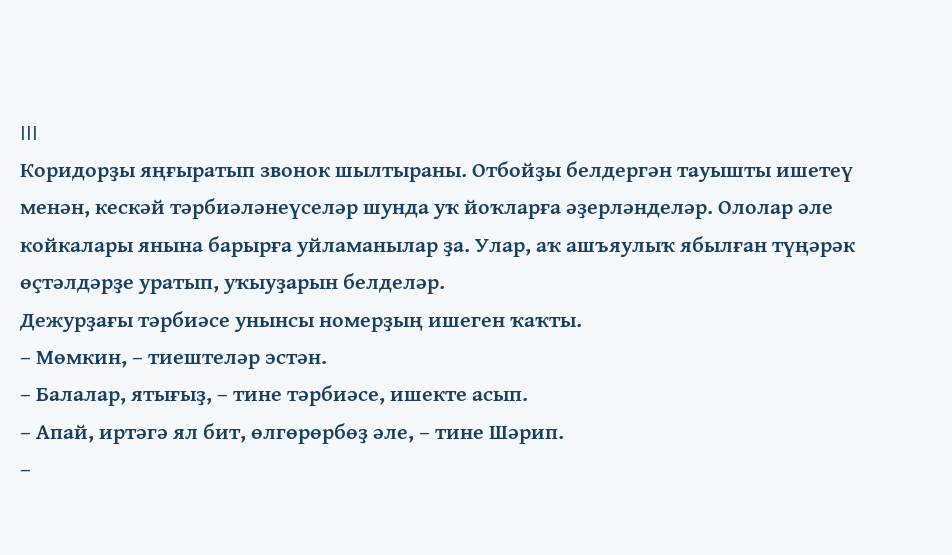III
Коридорҙы яңғыратып звонок шылтыраны. Отбойҙы белдергән тауышты ишетеү менән, кескәй тәрбиәләнеүселәр шунда уҡ йоҡларға әҙерләнделәр. Ололар әле койкалары янына барырға уйламанылар ҙа. Улар, аҡ ашъяулыҡ ябылған түңәрәк өҫтәлдәрҙе уратып, уҡыуҙарын белделәр.
Дежурҙағы тәрбиәсе унынсы номерҙың ишеген ҡаҡты.
– Мөмкин, – тиештеләр эстән.
– Балалар, ятығыҙ, – тине тәрбиәсе, ишекте асып.
– Апай, иртәгә ял бит, өлгөрөрбөҙ әле, – тине Шәрип.
–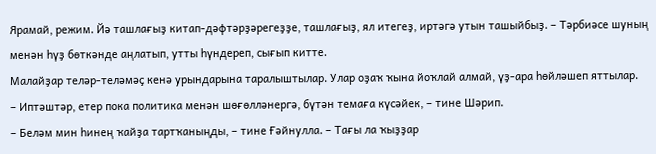Ярамай, режим. Йә ташлағыҙ китап-дәфтәрҙәрегеҙҙе, ташлағыҙ, ял итегеҙ, иртәгә утын ташыйбыҙ. – Тәрбиәсе шуның менән һүҙ бөткәнде аңлатып, утты һүндереп, сығып китте.
Малайҙар теләр-теләмәҫ кенә урындарына таралыштылар. Улар оҙаҡ ҡына йоҡлай алмай, үҙ-ара һөйләшеп яттылар.
– Иптәштәр, етер пока политика менән шөғөлләнергә, бүтән темаға күсәйек, – тине Шәрип.
– Беләм мин һинең ҡайҙа тартҡаныңды, – тине Ғәйнулла. – Тағы ла ҡыҙҙар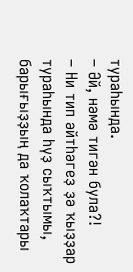тураһында.
– Әй, нәмә тигән була?!
– Ни тип әйтһәгеҙ ҙә ҡыҙҙар тураһында һүҙ сыҡтымы, барығыҙҙың да ҡолаҡтары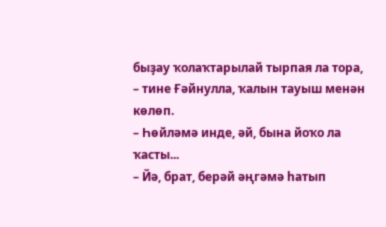быҙау ҡолаҡтарылай тырпая ла тора, – тине Ғәйнулла, ҡалын тауыш менән көлөп.
– Һөйләмә инде, әй, бына йоҡо ла ҡасты...
– Йә, брат, берәй әңгәмә һатып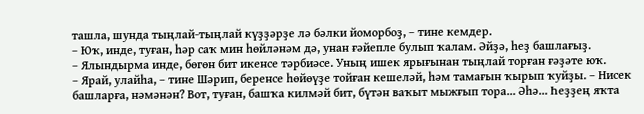ташла, шунда тыңлай-тыңлай күҙҙәрҙе лә бәлки йоморбоҙ, – тине кемдер.
– Юҡ, инде, туған, һәр саҡ мин һөйләнәм дә, унан ғәйепле булып ҡалам. Әйҙә, һеҙ башлағыҙ.
– Ялындырма инде, бөгөн бит икенсе тәрбиәсе. Уның ишек ярығынан тыңлай торған ғәҙәте юҡ.
– Ярай, улайһа, – тине Шәрип, беренсе һөйөүҙе тойған кешеләй, һәм тамағын ҡырып ҡуйҙы. – Нисек башларға, нәмәнән? Вот, туған, башҡа килмәй бит, бүтән ваҡыт мыжғып тора... Әһә... Һеҙҙең яҡта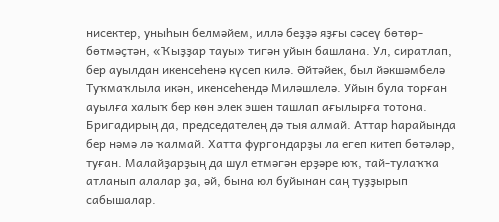нисектер, уныһын белмәйем, иллә беҙҙә яҙғы сәсеү бөтөр-бөтмәҫтән, «Ҡыҙҙар тауы» тигән уйын башлана. Ул, сиратлап, бер ауылдан икенсеһенә күсеп килә. Әйтәйек, был йәкшәмбелә Туҡмаҡлыла икән, икенсеһендә Миләшлелә. Уйын була торған ауылға халыҡ бер көн элек эшен ташлап ағылырға тотона. Бригадирың да, председателең дә тыя алмай. Аттар һарайында бер нәмә лә ҡалмай. Хатта фургондарҙы ла егеп китеп бөтәләр, туған. Малайҙарҙың да шул етмәгән ерҙәре юҡ, тай-тулаҡҡа атланып алалар ҙа, әй, бына юл буйынан саң туҙҙырып сабышалар.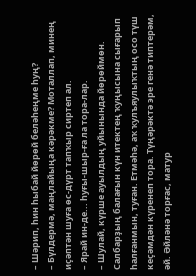– Шәрип, һин һыбай йөрөй беләһеңме һуң?
– Бүлдермә, маңлайыңа кәрәкме? Моталлап, минең иҫәптән шуға өс-дүрт тапҡыр сиртеп ал.
– Ярай ин-де... һуғы-шыр-ға ла тора-лар.
– Шулай, күрше ауылдың уйынында йөрөймөн. Салбарҙың балағын күн итектең ҡуңысына сығарып һалғанмын, туған. Етмәһә, аҡ ҡулъяулыҡтың осо түш кеҫәмдән күренеп тора. Түңәрәктә эре генә типтерәм, әй. Әйләнә торғас, матур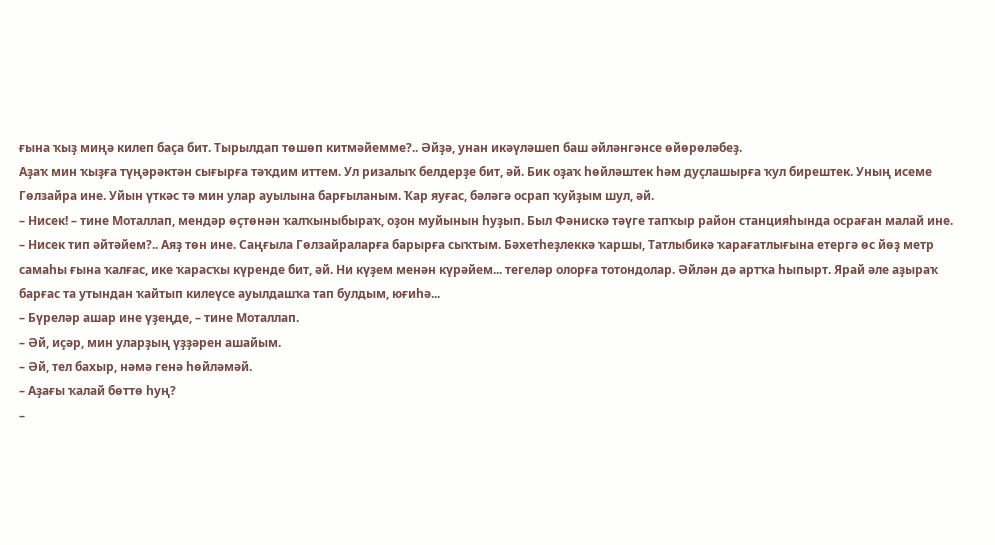ғына ҡыҙ миңә килеп баҫа бит. Тырылдап төшөп китмәйемме?.. Әйҙә, унан икәүләшеп баш әйләнгәнсе өйөрөләбеҙ.
Аҙаҡ мин ҡыҙға түңәрәктән сығырға тәҡдим иттем. Ул ризалыҡ белдерҙе бит, әй. Бик оҙаҡ һөйләштек һәм дуҫлашырға ҡул бирештек. Уның исеме Гөлзайра ине. Уйын үткәс тә мин улар ауылына барғыланым. Ҡар яуғас, бәләгә осрап ҡуйҙым шул, әй.
– Нисек! – тине Моталлап, мендәр өҫтөнән ҡалҡыныбыраҡ, оҙон муйынын һуҙып. Был Фәнискә тәүге тапҡыр район станцияһында осраған малай ине.
– Нисек тип әйтәйем?.. Аяҙ төн ине. Саңғыла Гөлзайраларға барырға сыҡтым. Бәхетһеҙлеккә ҡаршы, Татлыбикә ҡарағатлығына етергә өс йөҙ метр самаһы ғына ҡалғас, ике ҡарасҡы күренде бит, әй. Ни күҙем менән күрәйем... тегеләр олорға тотондолар. Әйлән дә артҡа һыпырт. Ярай әле аҙыраҡ барғас та утындан ҡайтып килеүсе ауылдашҡа тап булдым, юғиһә...
– Бүреләр ашар ине үҙеңде, – тине Моталлап.
– Әй, иҫәр, мин уларҙың үҙҙәрен ашайым.
– Әй, тел бахыр, нәмә генә һөйләмәй.
– Аҙағы ҡалай бөттө һуң?
–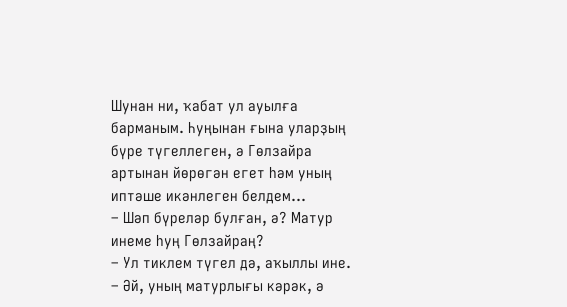Шунан ни, ҡабат ул ауылға барманым. Һуңынан ғына уларҙың бүре түгеллеген, ә Гөлзайра артынан йөрөгән егет һәм уның иптәше икәнлеген белдем...
– Шәп бүреләр булған, ә? Матур инеме һуң Гөлзайраң?
– Ул тиклем түгел дә, аҡыллы ине.
– Әй, уның матурлығы кәрәк, ә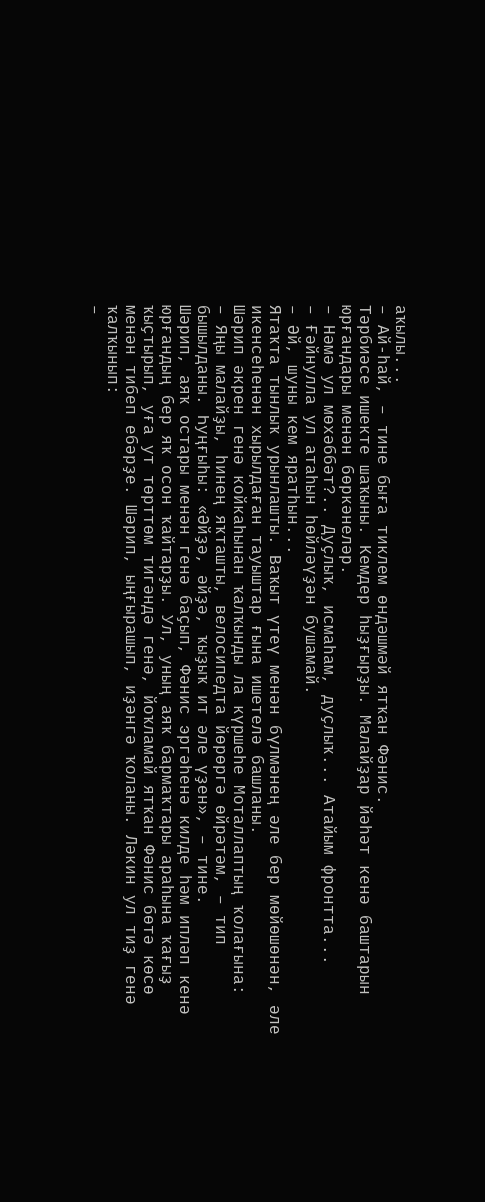аҡылы...
– Ай-һай, – тине быға тиклем өндәшмәй ятҡан Фәнис.
Тәрбиәсе ишекте шаҡыны. Кемдер һыҙғырҙы. Малайҙар йәһәт кенә баштарын юрғандары менән бөркәнеләр.
– Нәмә ул мөхәббәт?.. Дуҫлыҡ, исмаһам, дуҫлыҡ... Атайым фронтта...
– Ғәйнулла ул атаһын һөйләүҙән бушамай.
– Әй, шуны кем яратһын...
Ятаҡта тынлыҡ урынлашты. Ваҡыт үтеү менән бүлмәнең әле бер мөйөшөнән, әле икенсеһенән хырылдаған тауыштар ғына ишетелә башланы.
Шәрип әкрен генә койкаһынан ҡалҡынды ла күршеһе Моталлаптың ҡолағына:
– Яңы малайҙы, һинең яҡташты, велосипедта йөрөргә өйрәтәм, – тип бышылданы. Һуңғыһы: «Әйҙә, әйҙә, ҡыҙыҡ ит әле үҙен», – тине.
Шәрип, аяҡ остары менән генә баҫып, Фәнис эргәһенә килде һәм ипләп кенә юрғандың бер яҡ осон ҡайтарҙы. Ул, уның аяҡ бармаҡтары араһына ҡағыҙ ҡыҫтырып, уға ут төрттөм тигәндә генә, йоҡламай ятҡан Фәнис бөтә көсө менән тибеп ебәрҙе. Шәрип, ыңғырашып, иҙәнгә ҡоланы. Ләкин ул тиҙ генә ҡалҡынып:
–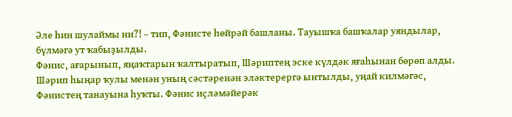Әле һин шулаймы ни?! – тип, Фәнисте һөйрәй башланы. Тауышҡа башҡалар уяндылар, бүлмәгә ут ҡабыҙылды.
Фәнис, ағарынып, яңаҡтарын ҡалтыратып, Шәриптең эске күлдәк яғаһынан бөрөп алды. Шәрип һыңар ҡулы менән уның сәстәренән эләктерергә ынтылды, уңай килмәгәс, Фәнистең танауына һуҡты. Фәнис иҫләмәйерәк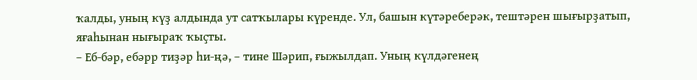ҡалды, уның күҙ алдында ут сатҡылары күренде. Ул, башын күтәреберәк, тештәрен шығырҙатып, яғаһынан нығыраҡ ҡыҫты.
– Еб-бәр, ебәрр тиҙәр һи-ңә, – тине Шәрип, ғыжылдап. Уның күлдәгенең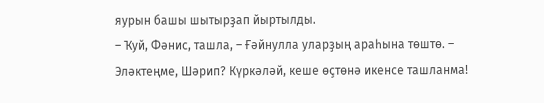яурын башы шытырҙап йыртылды.
– Ҡуй, Фәнис, ташла, – Ғәйнулла уларҙың араһына төштө. – Эләктеңме, Шәрип? Күркәләй, кеше өҫтөнә икенсе ташланма!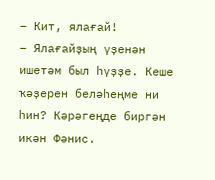– Кит, ялағай!
– Ялағайҙың үҙенән ишетәм был һүҙҙе. Кеше ҡәҙерен беләһеңме ни һин? Кәрәгеңде биргән икән Фәнис.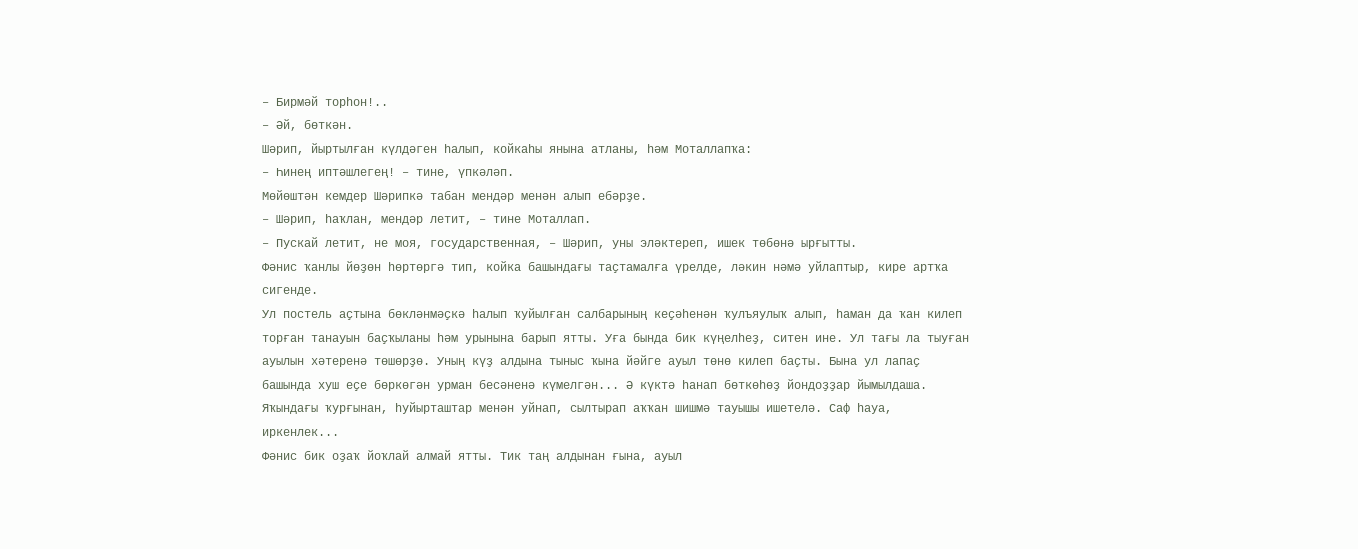– Бирмәй торһон!..
– Әй, бөткән.
Шәрип, йыртылған күлдәген һалып, койкаһы янына атланы, һәм Моталлапҡа:
– Һинең иптәшлегең! – тине, үпкәләп.
Мөйөштән кемдер Шәрипкә табан мендәр менән алып ебәрҙе.
– Шәрип, һаҡлан, мендәр летит, – тине Моталлап.
– Пускай летит, не моя, государственная, – Шәрип, уны эләктереп, ишек төбөнә ырғытты.
Фәнис ҡанлы йөҙөн һөртөргә тип, койка башындағы таҫтамалға үрелде, ләкин нәмә уйлаптыр, кире артҡа сигенде.
Ул постель аҫтына бөкләнмәҫкә һалып ҡуйылған салбарының кеҫәһенән ҡулъяулыҡ алып, һаман да ҡан килеп торған танауын баҫҡыланы һәм урынына барып ятты. Уға бында бик күңелһеҙ, ситен ине. Ул тағы ла тыуған ауылын хәтеренә төшөрҙө. Уның күҙ алдына тыныс ҡына йәйге ауыл төнө килеп баҫты. Бына ул лапаҫ башында хуш еҫе бөркөгән урман бесәненә күмелгән... Ә күктә һанап бөткөһөҙ йондоҙҙар йымылдаша. Яҡындағы ҡурғынан, һуйырташтар менән уйнап, сылтырап аҡҡан шишмә тауышы ишетелә. Саф һауа, иркенлек...
Фәнис бик оҙаҡ йоҡлай алмай ятты. Тик таң алдынан ғына, ауыл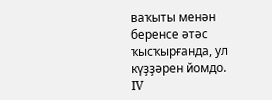ваҡыты менән беренсе әтәс ҡысҡырғанда, ул күҙҙәрен йомдо.
IV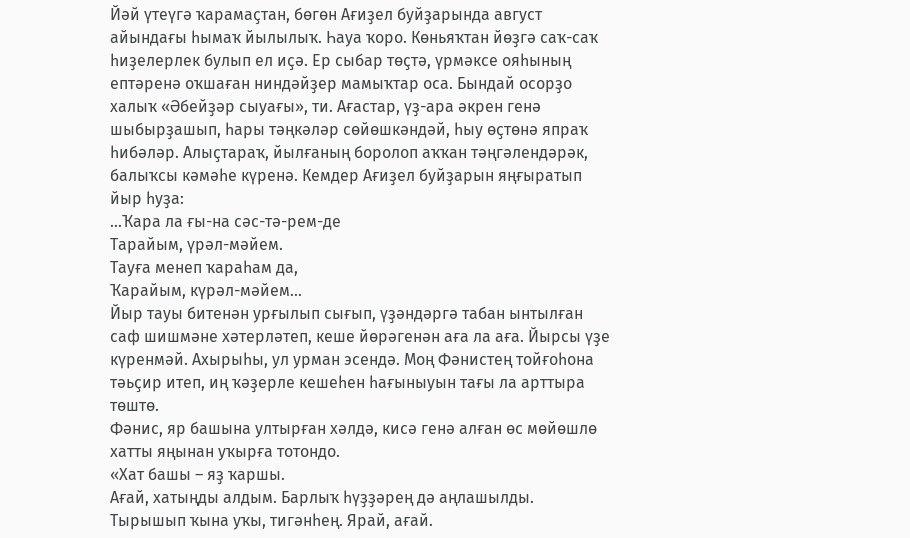Йәй үтеүгә ҡарамаҫтан, бөгөн Ағиҙел буйҙарында август айындағы һымаҡ йылылыҡ. Һауа ҡоро. Көньяҡтан йөҙгә саҡ-саҡ һиҙелерлек булып ел иҫә. Ер сыбар төҫтә, үрмәксе ояһының ептәренә оҡшаған ниндәйҙер мамыҡтар оса. Бындай осорҙо халыҡ «Әбейҙәр сыуағы», ти. Ағастар, үҙ-ара әкрен генә шыбырҙашып, һары тәңкәләр сөйөшкәндәй, һыу өҫтөнә япраҡ һибәләр. Алыҫтараҡ, йылғаның боролоп аҡҡан тәңгәлендәрәк, балыҡсы кәмәһе күренә. Кемдер Ағиҙел буйҙарын яңғыратып йыр һуҙа:
...Ҡара ла ғы-на сәс-тә-рем-де
Тарайым, үрәл-мәйем.
Тауға менеп ҡараһам да,
Ҡарайым, күрәл-мәйем...
Йыр тауы битенән урғылып сығып, үҙәндәргә табан ынтылған саф шишмәне хәтерләтеп, кеше йөрәгенән аға ла аға. Йырсы үҙе күренмәй. Ахырыһы, ул урман эсендә. Моң Фәнистең тойғоһона тәьҫир итеп, иң ҡәҙерле кешеһен һағыныуын тағы ла арттыра төштө.
Фәнис, яр башына ултырған хәлдә, кисә генә алған өс мөйөшлө хатты яңынан уҡырға тотондо.
«Хат башы – яҙ ҡаршы.
Ағай, хатыңды алдым. Барлыҡ һүҙҙәрең дә аңлашылды. Тырышып ҡына уҡы, тигәнһең. Ярай, ағай.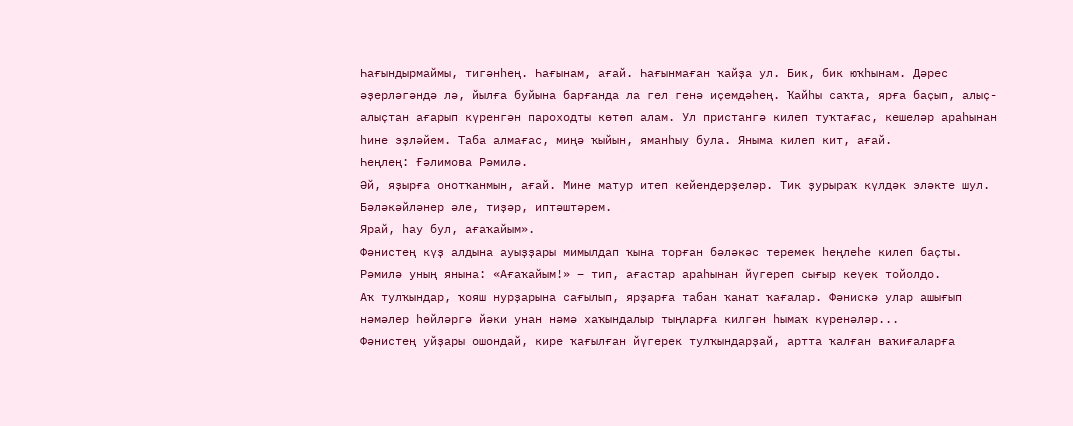Һағындырмаймы, тигәнһең. Һағынам, ағай. Һағынмаған ҡайҙа ул. Бик, бик юҡһынам. Дәрес әҙерләгәндә лә, йылға буйына барғанда ла гел генә иҫемдәһең. Ҡайһы саҡта, ярға баҫып, алыҫ-алыҫтан ағарып күренгән пароходты көтөп алам. Ул пристангә килеп туҡтағас, кешеләр араһынан һине эҙләйем. Таба алмағас, миңә ҡыйын, яманһыу була. Яныма килеп кит, ағай.
Һеңлең: Ғәлимова Рәмилә.
Әй, яҙырға онотҡанмын, ағай. Мине матур итеп кейендерҙеләр. Тик ҙурыраҡ күлдәк эләкте шул. Бәләкәйләнер әле, тиҙәр, иптәштәрем.
Ярай, һау бул, ағаҡайым».
Фәнистең күҙ алдына ауыҙҙары мимылдап ҡына торған бәләкәс теремек һеңлеһе килеп баҫты. Рәмилә уның янына: «Ағаҡайым!» – тип, ағастар араһынан йүгереп сығыр кеүек тойолдо.
Аҡ тулҡындар, ҡояш нурҙарына сағылып, ярҙарға табан ҡанат ҡағалар. Фәнискә улар ашығып нәмәлер һөйләргә йәки унан нәмә хаҡындалыр тыңларға килгән һымаҡ күренәләр...
Фәнистең уйҙары ошондай, кире ҡағылған йүгерек тулҡындарҙай, артта ҡалған ваҡиғаларға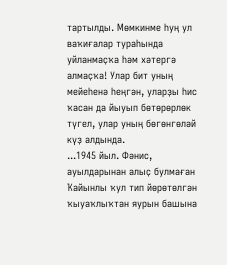тартылды. Мөмкинме һуң ул ваҡиғалар тураһында уйланмаҫҡа һәм хәтергә алмаҫҡа! Улар бит уның мейеһенә һеңгән, уларҙы һис ҡасан да йыуып бөтөрөрлөк түгел, улар уның бөгөнгөләй күҙ алдында.
...1945 йыл. Фәнис, ауылдарынан алыҫ булмаған Ҡайынлы ҡул тип йөрөтөлгән ҡыуаҡлыҡтан яурын башына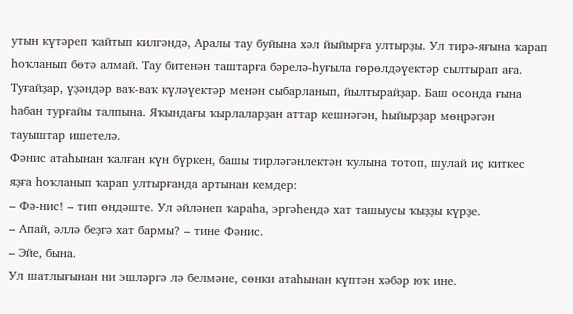утын күтәреп ҡайтып килгәндә, Аралы тау буйына хәл йыйырға ултырҙы. Ул тирә-яғына ҡарап һоҡланып бөтә алмай. Тау битенән таштарға бәрелә-һуғыла гөрөлдәүектәр сылтырап аға. Туғайҙар, үҙәндәр ваҡ-ваҡ күләүектәр менән сыбарланып, йылтырайҙар. Баш осонда ғына һабан турғайы талпына. Яҡындағы ҡырлаларҙан аттар кешнәгән, һыйырҙар мөңрәгән тауыштар ишетелә.
Фәнис атаһынан ҡалған күн бүркен, башы тирләгәнлектән ҡулына тотоп, шулай иҫ киткес яҙға һоҡланып ҡарап ултырғанда артынан кемдер:
– Фә-нис! – тип өндәште. Ул әйләнеп ҡараһа, эргәһендә хат ташыусы ҡыҙҙы күрҙе.
– Апай, әллә беҙгә хат бармы? – тине Фәнис.
– Эйе, бына.
Ул шатлығынан ни эшләргә лә белмәне, сөнки атаһынан күптән хәбәр юҡ ине.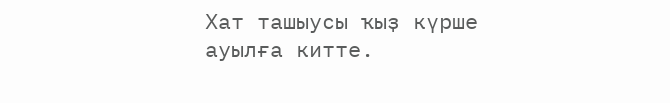Хат ташыусы ҡыҙ күрше ауылға китте.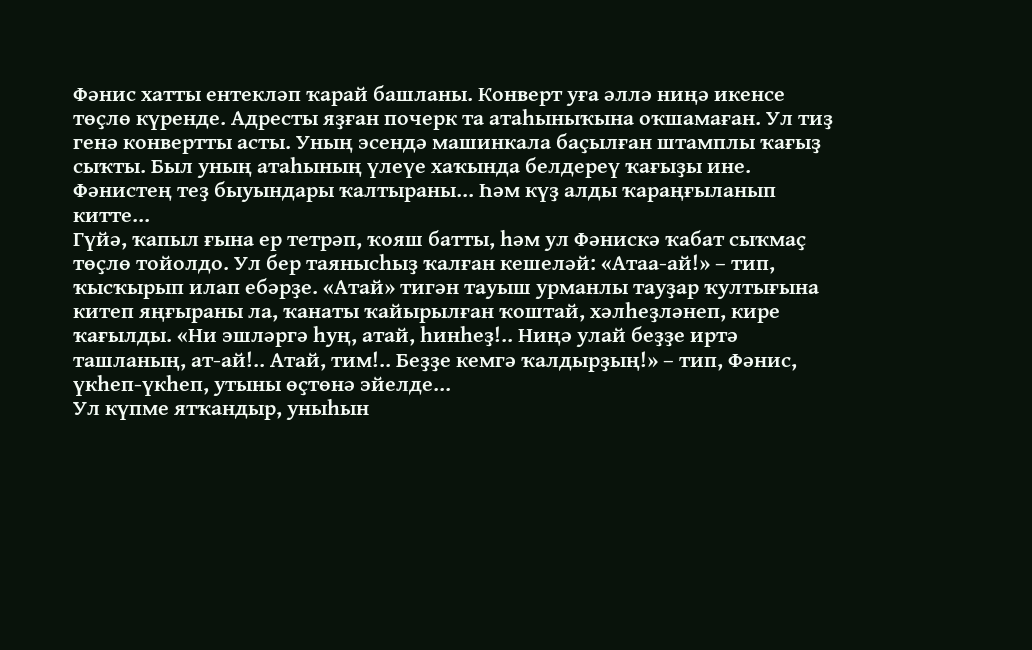Фәнис хатты ентекләп ҡарай башланы. Конверт уға әллә ниңә икенсе төҫлө күренде. Адресты яҙған почерк та атаһыныҡына оҡшамаған. Ул тиҙ генә конвертты асты. Уның эсендә машинкала баҫылған штамплы ҡағыҙ сыҡты. Был уның атаһының үлеүе хаҡында белдереү ҡағыҙы ине.
Фәнистең теҙ быуындары ҡалтыраны... Һәм күҙ алды ҡараңғыланып китте...
Гүйә, ҡапыл ғына ер тетрәп, ҡояш батты, һәм ул Фәнискә ҡабат сыҡмаҫ төҫлө тойолдо. Ул бер таянысһыҙ ҡалған кешеләй: «Атаа-ай!» – тип, ҡысҡырып илап ебәрҙе. «Атай» тигән тауыш урманлы тауҙар ҡултығына китеп яңғыраны ла, ҡанаты ҡайырылған ҡоштай, хәлһеҙләнеп, кире ҡағылды. «Ни эшләргә һуң, атай, һинһеҙ!.. Ниңә улай беҙҙе иртә ташланың, ат-ай!.. Атай, тим!.. Беҙҙе кемгә ҡалдырҙың!» – тип, Фәнис, үкһеп-үкһеп, утыны өҫтөнә эйелде...
Ул күпме ятҡандыр, уныһын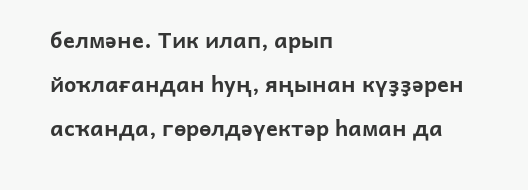белмәне. Тик илап, арып йоҡлағандан һуң, яңынан күҙҙәрен асҡанда, гөрөлдәүектәр һаман да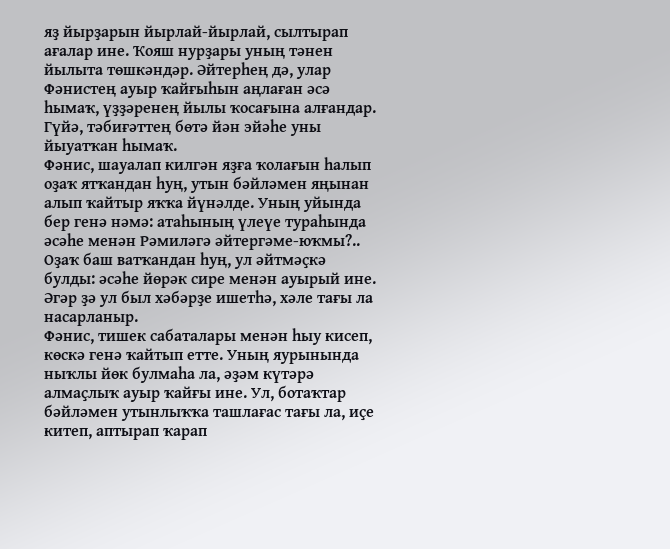яҙ йырҙарын йырлай-йырлай, сылтырап ағалар ине. Ҡояш нурҙары уның тәнен йылыта төшкәндәр. Әйтерһең дә, улар Фәнистең ауыр ҡайғыһын аңлаған әсә һымаҡ, үҙҙәренең йылы ҡосағына алғандар. Гүйә, тәбиғәттең бөтә йән эйәһе уны йыуатҡан һымаҡ.
Фәнис, шауалап килгән яҙға ҡолағын һалып оҙаҡ ятҡандан һуң, утын бәйләмен яңынан алып ҡайтыр яҡҡа йүнәлде. Уның уйында бер генә нәмә: атаһының үлеүе тураһында әсәһе менән Рәмиләгә әйтергәме-юҡмы?.. Оҙаҡ баш ватҡандан һуң, ул әйтмәҫкә булды: әсәһе йөрәк сире менән ауырый ине. Әгәр ҙә ул был хәбәрҙе ишетһә, хәле тағы ла насарланыр.
Фәнис, тишек сабаталары менән һыу кисеп, көскә генә ҡайтып етте. Уның яурынында ныҡлы йөк булмаһа ла, әҙәм күтәрә алмаҫлыҡ ауыр ҡайғы ине. Ул, ботаҡтар бәйләмен утынлыҡҡа ташлағас тағы ла, иҫе китеп, аптырап ҡарап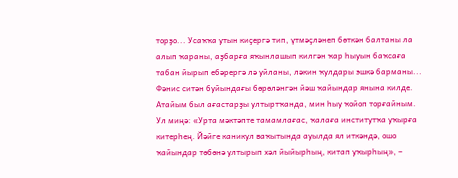торҙо... Усаҡҡа утын киҫергә тип, үтмәҫләнеп бөткән балтаны ла алып ҡараны, аҙбарға яҡынлашып килгән ҡар һыуын баҡсаға табан йырып ебәрергә лә уйланы, ләкин ҡулдары эшкә барманы...
Фәнис ситән буйындағы бөрөләнгән йәш ҡайындар янына килде. Атайым был ағастарҙы ултыртҡанда, мин һыу ҡойоп торғайным. Ул миңә: «Урта мәктәпте тамамлағас, ҡалаға институтҡа уҡырға китерһең. Йәйге каникул ваҡытында ауылда ял иткәндә, ошо ҡайындар төбөнә ултырып хәл йыйырһың, китап уҡырһың», –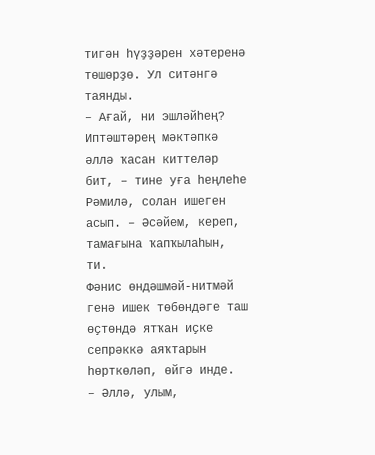тигән һүҙҙәрен хәтеренә төшөрҙө. Ул ситәнгә таянды.
– Ағай, ни эшләйһең? Иптәштәрең мәктәпкә әллә ҡасан киттеләр бит, – тине уға һеңлеһе Рәмилә, солан ишеген асып. – Әсәйем, кереп, тамағына ҡапҡылаһын, ти.
Фәнис өндәшмәй-нитмәй генә ишек төбөндәге таш өҫтөндә ятҡан иҫке сепрәккә аяҡтарын һөрткөләп, өйгә инде.
– Әллә, улым,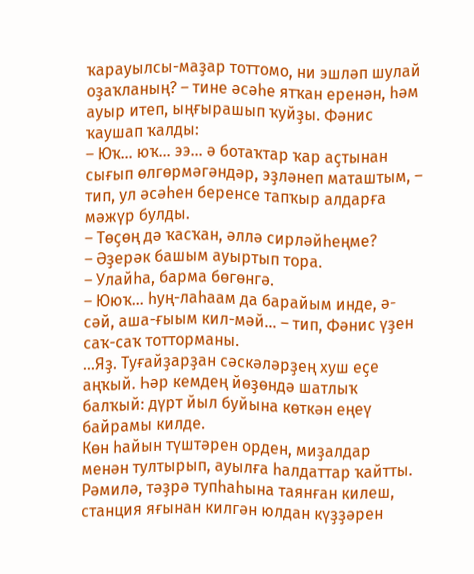ҡарауылсы-маҙар тоттомо, ни эшләп шулай оҙаҡланың? – тине әсәһе ятҡан еренән, һәм ауыр итеп, ыңғырашып ҡуйҙы. Фәнис ҡаушап ҡалды:
– Юҡ... юҡ... ээ... ә ботаҡтар ҡар аҫтынан сығып өлгөрмәгәндәр, эҙләнеп маташтым, – тип, ул әсәһен беренсе тапҡыр алдарға мәжүр булды.
– Төҫөң дә ҡасҡан, әллә сирләйһеңме?
– Әҙерәк башым ауыртып тора.
– Улайһа, барма бөгөнгә.
– Ююҡ... һуң-лаһаам да барайым инде, ә-сәй, аша-ғыым кил-мәй... – тип, Фәнис үҙен саҡ-саҡ тотторманы.
...Яҙ. Туғайҙарҙан сәскәләрҙең хуш еҫе аңҡый. Һәр кемдең йөҙөндә шатлыҡ балҡый: дүрт йыл буйына көткән еңеү байрамы килде.
Көн һайын түштәрен орден, миҙалдар менән тултырып, ауылға һалдаттар ҡайтты. Рәмилә, тәҙрә тупһаһына таянған килеш, станция яғынан килгән юлдан күҙҙәрен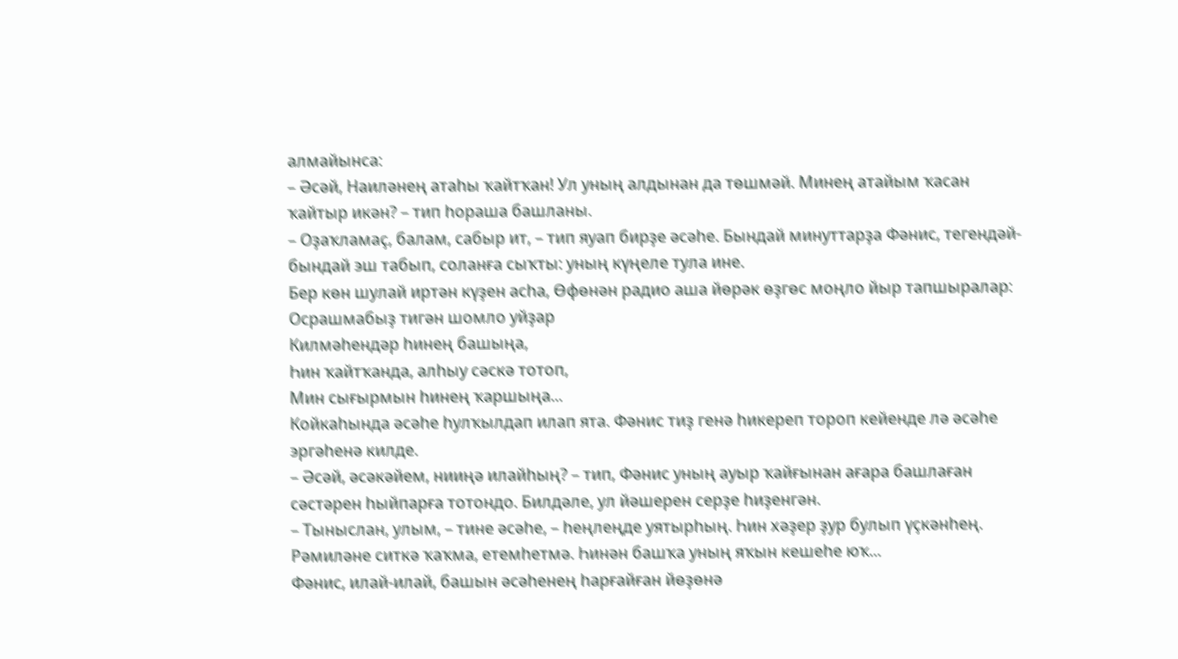алмайынса:
– Әсәй, Наиләнең атаһы ҡайтҡан! Ул уның алдынан да төшмәй. Минең атайым ҡасан ҡайтыр икән? – тип һораша башланы.
– Оҙаҡламаҫ, балам, сабыр ит, – тип яуап бирҙе әсәһе. Бындай минуттарҙа Фәнис, тегендәй-бындай эш табып, соланға сыҡты: уның күңеле тула ине.
Бер көн шулай иртән күҙен асһа, Өфөнән радио аша йөрәк өҙгөс моңло йыр тапшыралар:
Осрашмабыҙ тигән шомло уйҙар
Килмәһендәр һинең башыңа,
Һин ҡайтҡанда, алһыу сәскә тотоп,
Мин сығырмын һинең ҡаршыңа...
Койкаһында әсәһе һулҡылдап илап ята. Фәнис тиҙ генә һикереп тороп кейенде лә әсәһе эргәһенә килде.
– Әсәй, әсәкәйем, нииңә илайһың? – тип, Фәнис уның ауыр ҡайғынан ағара башлаған сәстәрен һыйпарға тотондо. Билдәле, ул йәшерен серҙе һиҙенгән.
– Тыныслан, улым, – тине әсәһе, – һеңлеңде уятырһың. Һин хәҙер ҙур булып үҫкәнһең. Рәмиләне ситкә ҡаҡма, етемһетмә. Һинән башҡа уның яҡын кешеһе юҡ...
Фәнис, илай-илай, башын әсәһенең һарғайған йөҙөнә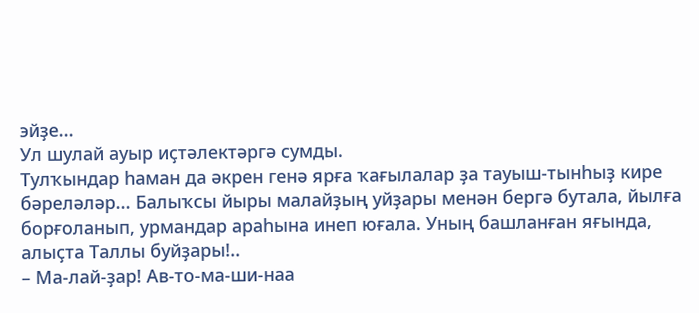эйҙе...
Ул шулай ауыр иҫтәлектәргә сумды.
Тулҡындар һаман да әкрен генә ярға ҡағылалар ҙа тауыш-тынһыҙ кире бәреләләр... Балыҡсы йыры малайҙың уйҙары менән бергә бутала, йылға борғоланып, урмандар араһына инеп юғала. Уның башланған яғында, алыҫта Таллы буйҙары!..
– Ма-лай-ҙар! Ав-то-ма-ши-наа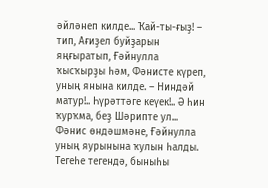әйләнеп килде... Ҡай-ты-ғыҙ! – тип, Ағиҙел буйҙарын яңғыратып, Ғәйнулла ҡысҡырҙы һәм, Фәнисте күреп, уның янына килде. – Ниндәй матур!.. Һүрәттәге кеүек!.. Ә һин ҡурҡма, беҙ Шәрипте ул...
Фәнис өндәшмәне, Ғәйнулла уның яурынына ҡулын һалды.
Тегеһе тегендә, быныһы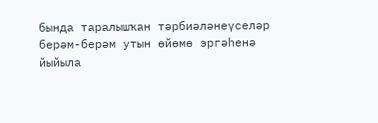бында таралышҡан тәрбиәләнеүселәр берәм-берәм утын өйөмө эргәһенә йыйыла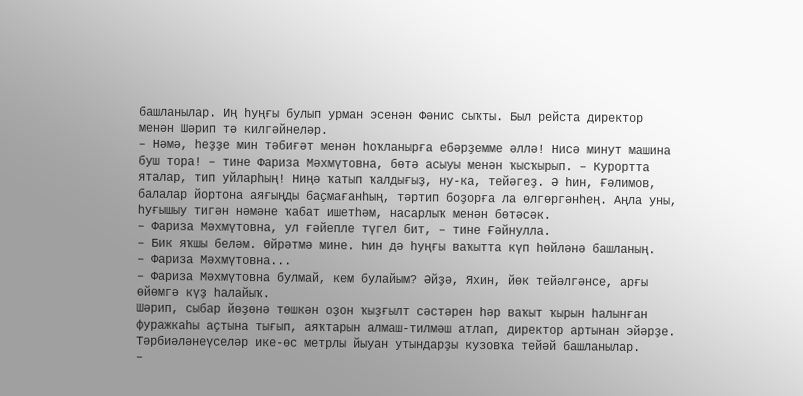башланылар. Иң һуңғы булып урман эсенән Фәнис сыҡты. Был рейста директор менән Шәрип тә килгәйнеләр.
– Нәмә, һеҙҙе мин тәбиғәт менән һоҡланырға ебәрҙемме әллә! Нисә минут машина буш тора! – тине Фариза Мәхмүтовна, бөтә асыуы менән ҡысҡырып. – Курортта яталар, тип уйларһың! Ниңә ҡатып ҡалдығыҙ, ну-ка, тейәгеҙ. Ә һин, Ғәлимов, балалар йортона аяғыңды баҫмағанһың, тәртип боҙорға ла өлгөргәнһең. Аңла уны, һуғышыу тигән нәмәне ҡабат ишетһәм, насарлыҡ менән бөтәсәк.
– Фариза Мәхмүтовна, ул ғәйепле түгел бит, – тине Ғәйнулла.
– Бик яҡшы беләм. Өйрәтмә мине. Һин дә һуңғы ваҡытта күп һөйләнә башланың.
– Фариза Мәхмүтовна...
– Фариза Мәхмүтовна булмай, кем булайым? Әйҙә, Яхин, йөк тейәлгәнсе, арғы өйөмгә күҙ һалайыҡ.
Шәрип, сыбар йөҙөнә төшкән оҙон ҡыҙғылт сәстәрен һәр ваҡыт ҡырын һалынған фуражкаһы аҫтына тығып, аяҡтарын алмаш-тилмәш атлап, директор артынан эйәрҙе.
Тәрбиәләнеүселәр ике-өс метрлы йыуан утындарҙы кузовҡа тейәй башланылар.
–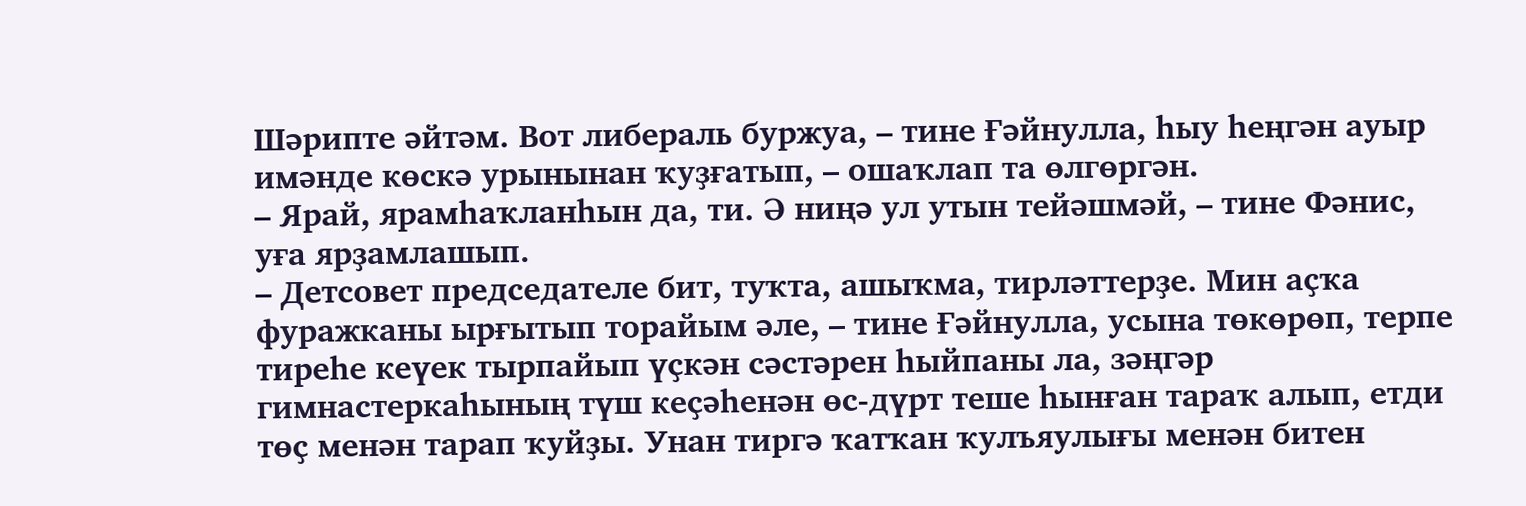Шәрипте әйтәм. Вот либераль буржуа, – тине Ғәйнулла, һыу һеңгән ауыр имәнде көскә урынынан ҡуҙғатып, – ошаҡлап та өлгөргән.
– Ярай, ярамһаҡланһын да, ти. Ә ниңә ул утын тейәшмәй, – тине Фәнис, уға ярҙамлашып.
– Детсовет председателе бит, туҡта, ашыҡма, тирләттерҙе. Мин аҫҡа фуражканы ырғытып торайым әле, – тине Ғәйнулла, усына төкөрөп, терпе тиреһе кеүек тырпайып үҫкән сәстәрен һыйпаны ла, зәңгәр гимнастеркаһының түш кеҫәһенән өс-дүрт теше һынған тараҡ алып, етди төҫ менән тарап ҡуйҙы. Унан тиргә ҡатҡан ҡулъяулығы менән битен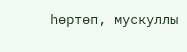һөртөп, мускуллы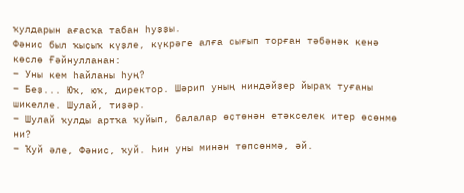ҡулдарын ағасҡа табан һуҙҙы.
Фәнис был ҡыҫыҡ күҙле, күкрәге алға сығып торған тәбәнәк кенә көслө Ғәйнулланан:
– Уны кем һайланы һуң?
– Беҙ... Юҡ, юҡ, директор. Шәрип уның ниндәйҙер йыраҡ туғаны шикелле. Шулай, тиҙәр.
– Шулай ҡулды артҡа ҡуйып, балалар өҫтөнән етәкселек итер өсөнмө ни?
– Ҡуй әле, Фәнис, ҡуй. Һин уны минән төпсөнмә, әй.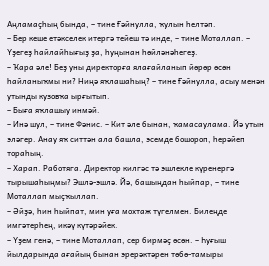Аңламаҫһың бында, – тине Ғәйнулла, ҡулын һелтәп.
– Бер кеше етәкселек итергә тейеш тә инде, – тине Моталлап. – Үҙегеҙ һайлайһығыҙ ҙа, һуңынан һөйләнәһегеҙ.
– Ҡара әле! Беҙ уны директорға ялағайланып йөрөр өсөн һайланыҡмы ни? Ниңә яҡлашаһың? – тине Ғәйнулла, асыу менән утынды кузовҡа ырғытып.
– Быға яҡлашыу инмәй.
– Инә шул, – тине Фәнис. – Кит әле бынан, ҡамасаулама. Йә утын эләгер. Анау яҡ ситтән ала башла, эсемде бошороп, һерәйеп тораһың.
– Харап. Работяга. Директор килгәс тә эшлекле күренергә тырышаһыңмы? Эшлә-эшлә. Йә, башыңдан һыйпар, – тине Моталлап мыҫҡыллап.
– Әйҙә, һин һыйпат, мин уға мохтаж түгелмен. Билеңде имгәтерһең, икәү күтәрәйек.
– Үҙем генә, – тине Моталлап, сер бирмәҫ өсөн. – Һуғыш йылдарында ағайың бынан эрерәктәрен төбө-тамыры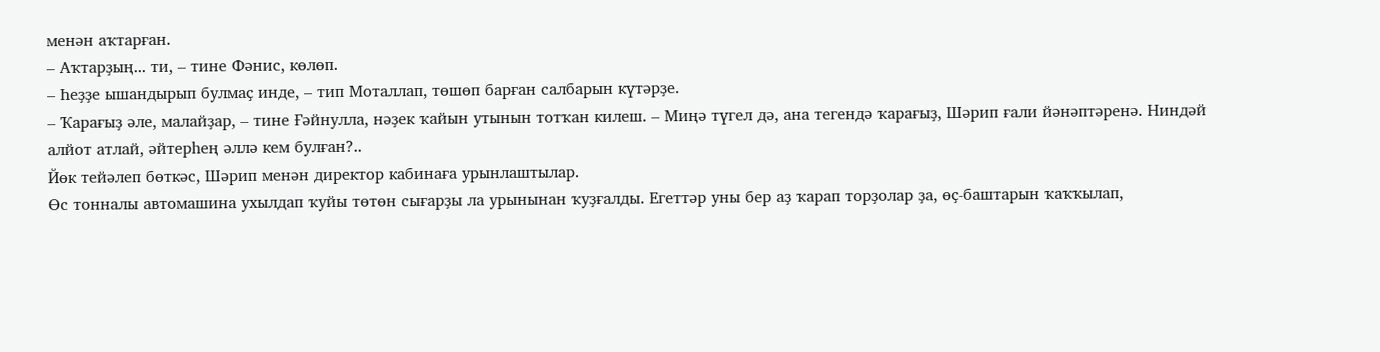менән аҡтарған.
– Аҡтарҙың... ти, – тине Фәнис, көлөп.
– Һеҙҙе ышандырып булмаҫ инде, – тип Моталлап, төшөп барған салбарын күтәрҙе.
– Ҡарағыҙ әле, малайҙар, – тине Ғәйнулла, нәҙек ҡайын утынын тотҡан килеш. – Миңә түгел дә, ана тегендә ҡарағыҙ, Шәрип ғали йәнәптәренә. Ниндәй алйот атлай, әйтерһең әллә кем булған?..
Йөк тейәлеп бөткәс, Шәрип менән директор кабинаға урынлаштылар.
Өс тонналы автомашина ухылдап ҡуйы төтөн сығарҙы ла урынынан ҡуҙғалды. Егеттәр уны бер аҙ ҡарап торҙолар ҙа, өҫ-баштарын ҡаҡҡылап,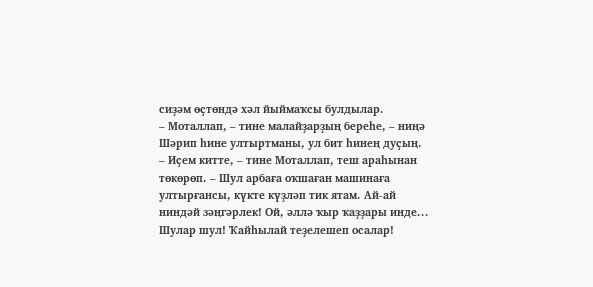сиҙәм өҫтөндә хәл йыймаҡсы булдылар.
– Моталлап, – тине малайҙарҙың береһе, – ниңә Шәрип һине ултыртманы, ул бит һинең дуҫың.
– Иҫем китте, – тине Моталлап, теш араһынан төкөрөп. – Шул арбаға оҡшаған машинаға ултырғансы, күкте күҙләп тик ятам. Ай-ай ниндәй зәңгәрлек! Ой, әллә ҡыр ҡаҙҙары инде... Шулар шул! Ҡайһылай теҙелешеп осалар!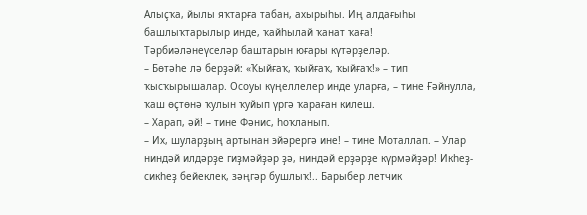Алыҫҡа, йылы яҡтарға табан, ахырыһы. Иң алдағыһы башлыҡтарылыр инде, ҡайһылай ҡанат ҡаға!
Тәрбиәләнеүселәр баштарын юғары күтәрҙеләр.
– Бөтәһе лә берҙәй: «Ҡыйғаҡ, ҡыйғаҡ, ҡыйғаҡ!» – тип ҡысҡырышалар. Осоуы күңеллелер инде уларға, – тине Ғәйнулла, ҡаш өҫтөнә ҡулын ҡуйып үргә ҡараған килеш.
– Харап, әй! – тине Фәнис, һоҡланып.
– Их, шуларҙың артынан эйәрергә ине! – тине Моталлап. – Улар ниндәй илдәрҙе гиҙмәйҙәр ҙә, ниндәй ерҙәрҙе күрмәйҙәр! Икһеҙ-сикһеҙ бейеклек, зәңгәр бушлыҡ!.. Барыбер летчик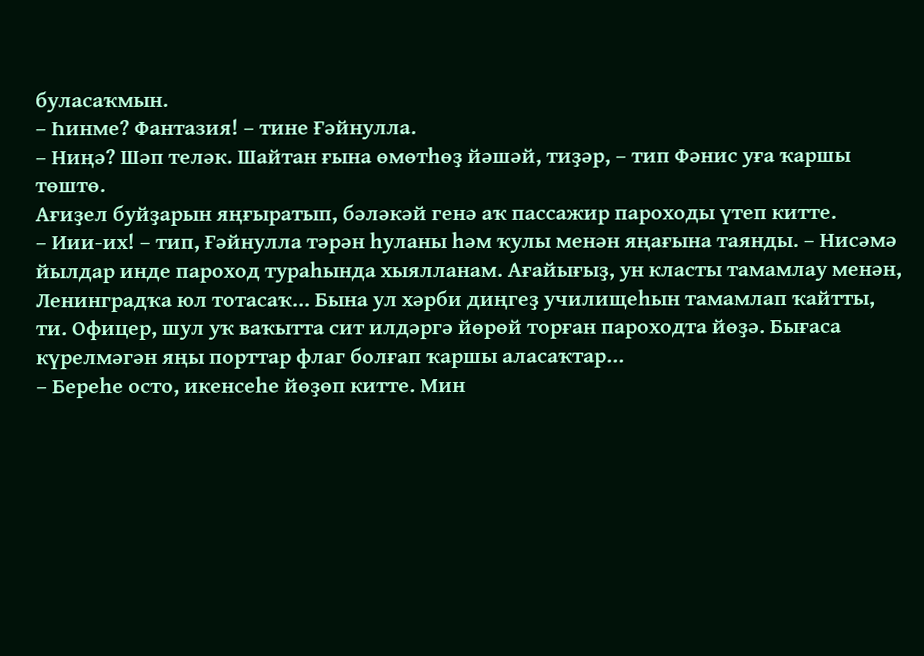буласаҡмын.
– Һинме? Фантазия! – тине Ғәйнулла.
– Ниңә? Шәп теләк. Шайтан ғына өмөтһөҙ йәшәй, тиҙәр, – тип Фәнис уға ҡаршы төштө.
Ағиҙел буйҙарын яңғыратып, бәләкәй генә аҡ пассажир пароходы үтеп китте.
– Иии-их! – тип, Ғәйнулла тәрән һуланы һәм ҡулы менән яңағына таянды. – Нисәмә йылдар инде пароход тураһында хыялланам. Ағайығыҙ, ун класты тамамлау менән, Ленинградҡа юл тотасаҡ... Бына ул хәрби диңгеҙ училищеһын тамамлап ҡайтты, ти. Офицер, шул уҡ ваҡытта сит илдәргә йөрөй торған пароходта йөҙә. Бығаса күрелмәгән яңы порттар флаг болғап ҡаршы аласаҡтар...
– Береһе осто, икенсеһе йөҙөп китте. Мин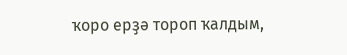ҡоро ерҙә тороп ҡалдым,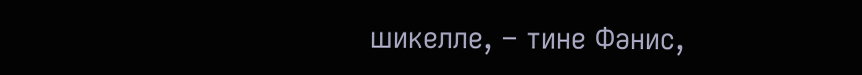шикелле, – тине Фәнис,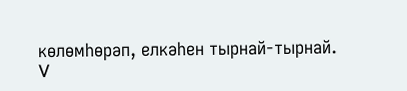көлөмһөрәп, елкәһен тырнай-тырнай.
V